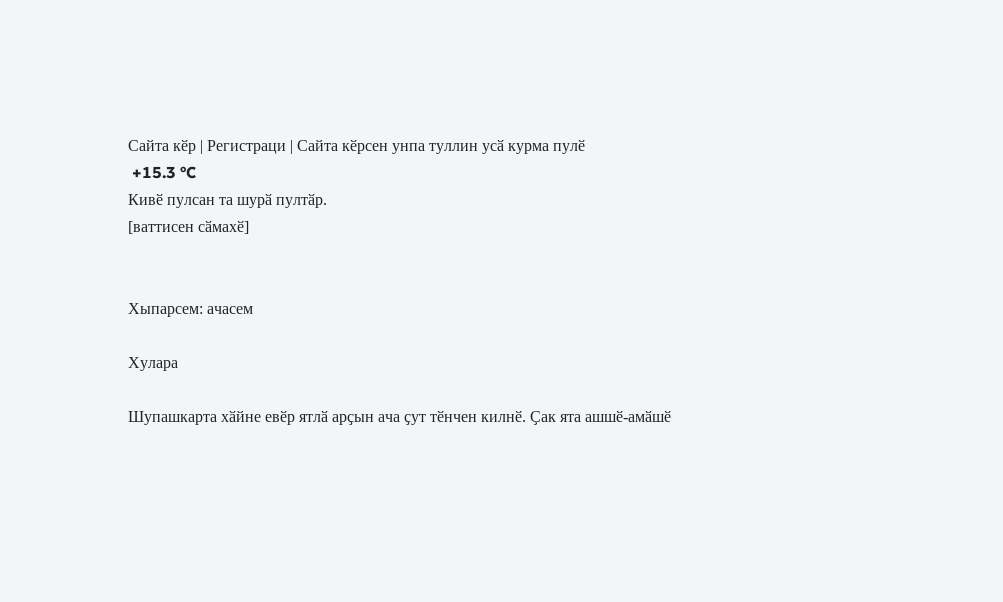Сайта кӗр | Регистраци | Сайта кӗрсен унпа туллин усӑ курма пулӗ
 +15.3 °C
Кивӗ пулсан та шурӑ пултӑр.
[ваттисен сӑмахӗ]


Хыпарсем: ачасем

Хулара

Шупашкарта хӑйне евӗр ятлӑ арҫын ача ҫут тӗнчен килнӗ. Ҫак ята ашшӗ-амӑшӗ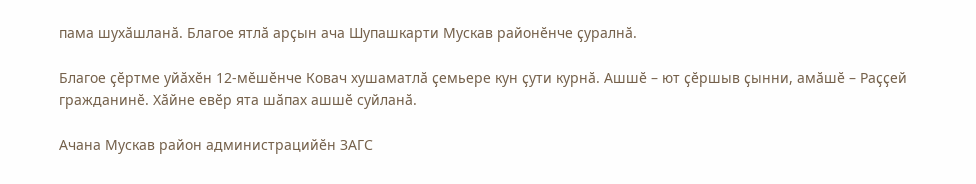пама шухӑшланӑ. Благое ятлӑ арҫын ача Шупашкарти Мускав районӗнче ҫуралнӑ.

Благое ҫӗртме уйӑхӗн 12-мӗшӗнче Ковач хушаматлӑ ҫемьере кун ҫути курнӑ. Ашшӗ – ют ҫӗршыв ҫынни, амӑшӗ – Раҫҫей гражданинӗ. Хӑйне евӗр ята шӑпах ашшӗ суйланӑ.

Ачана Мускав район администрацийӗн ЗАГС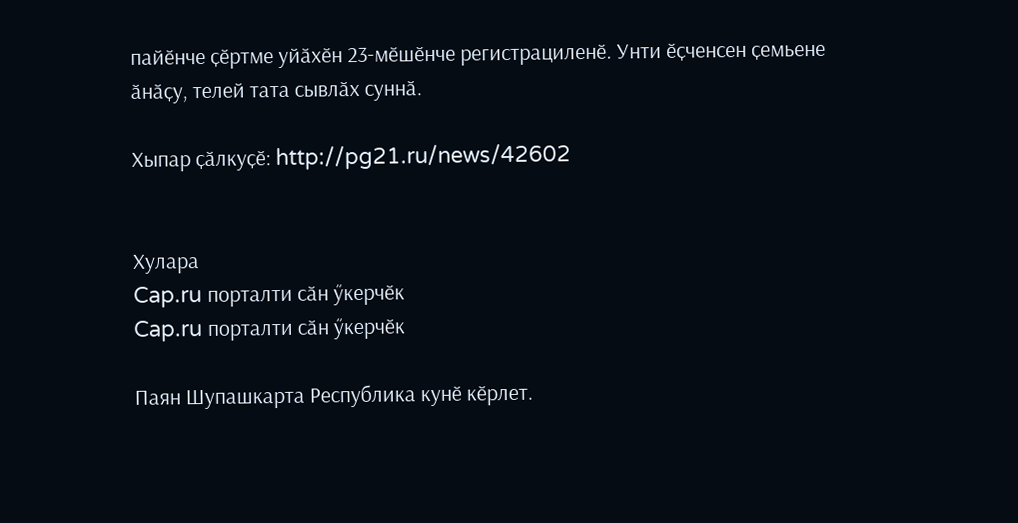пайӗнче ҫӗртме уйӑхӗн 23-мӗшӗнче регистрациленӗ. Унти ӗҫченсен ҫемьене ӑнӑҫу, телей тата сывлӑх суннӑ.

Хыпар ҫӑлкуҫӗ: http://pg21.ru/news/42602


Хулара
Cap.ru порталти сӑн ӳкерчӗк
Cap.ru порталти сӑн ӳкерчӗк

Паян Шупашкарта Республика кунӗ кӗрлет.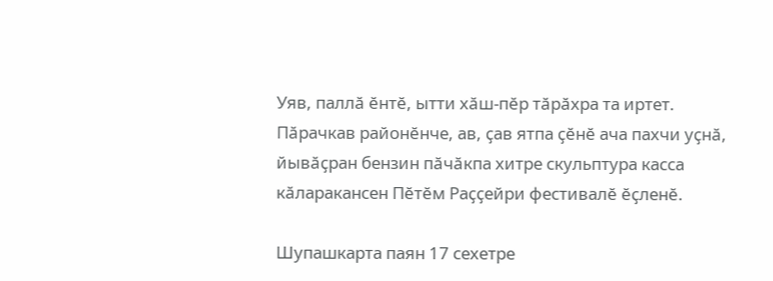Уяв, паллӑ ӗнтӗ, ытти хӑш-пӗр тӑрӑхра та иртет. Пӑрачкав районӗнче, ав, ҫав ятпа ҫӗнӗ ача пахчи уҫнӑ, йывӑҫран бензин пӑчӑкпа хитре скульптура касса кӑларакансен Пӗтӗм Раҫҫейри фестивалӗ ӗҫленӗ.

Шупашкарта паян 17 сехетре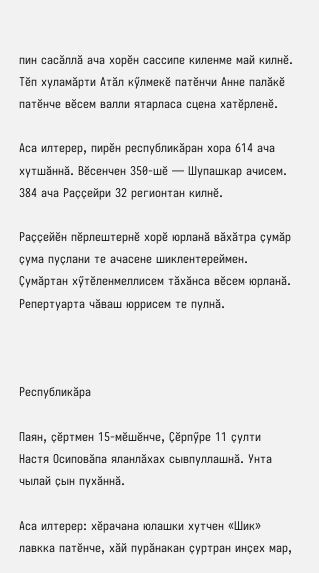пин сасӑллӑ ача хорӗн сассипе киленме май килнӗ. Тӗп хуламӑрти Атӑл кӳлмекӗ патӗнчи Анне палӑкӗ патӗнче вӗсем валли ятарласа сцена хатӗрленӗ.

Аса илтерер, пирӗн республикӑран хора 614 ача хутшӑннӑ. Вӗсенчен 350-шӗ — Шупашкар ачисем. 384 ача Раҫҫейри 32 регионтан килнӗ.

Раҫҫейӗн пӗрлештернӗ хорӗ юрланӑ вӑхӑтра ҫумӑр ҫума пуҫлани те ачасене шиклентереймен. Ҫумӑртан хӳтӗленмеллисем тӑхӑнса вӗсем юрланӑ. Репертуарта чӑваш юррисем те пулнӑ.



Республикӑра

Паян, ҫӗртмен 15-мӗшӗнче, Ҫӗрпӳре 11 ҫулти Настя Осиповӑпа яланлӑхах сывпуллашнӑ. Унта чылай ҫын пухӑннӑ.

Аса илтерер: хӗрачана юлашки хутчен «Шик» лавкка патӗнче, хӑй пурӑнакан ҫуртран инҫех мар,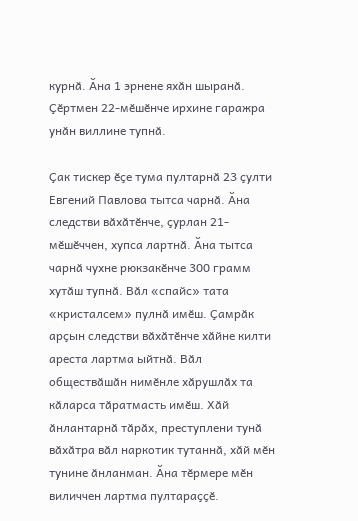курнӑ. Ӑна 1 эрнене яхӑн шыранӑ. Ҫӗртмен 22-мӗшӗнче ирхине гаражра унӑн виллине тупнӑ.

Ҫак тискер ӗҫе тума пултарнӑ 23 ҫулти Евгений Павлова тытса чарнӑ. Ӑна следстви вӑхӑтӗнче, ҫурлан 21-мӗшӗччен, хупса лартнӑ. Ӑна тытса чарнӑ чухне рюкзакӗнче 300 грамм хутӑш тупнӑ. Вӑл «спайс» тата «кристалсем» пулнӑ имӗш. Ҫамрӑк арҫын следстви вӑхӑтӗнче хӑйне килти ареста лартма ыйтнӑ. Вӑл обществӑшӑн нимӗнле хӑрушлӑх та кӑларса тӑратмасть имӗш. Хӑй ӑнлантарнӑ тӑрӑх, преступлени тунӑ вӑхӑтра вӑл наркотик тутаннӑ, хӑй мӗн тунине ӑнланман. Ӑна тӗрмере мӗн виличчен лартма пултараҫҫӗ.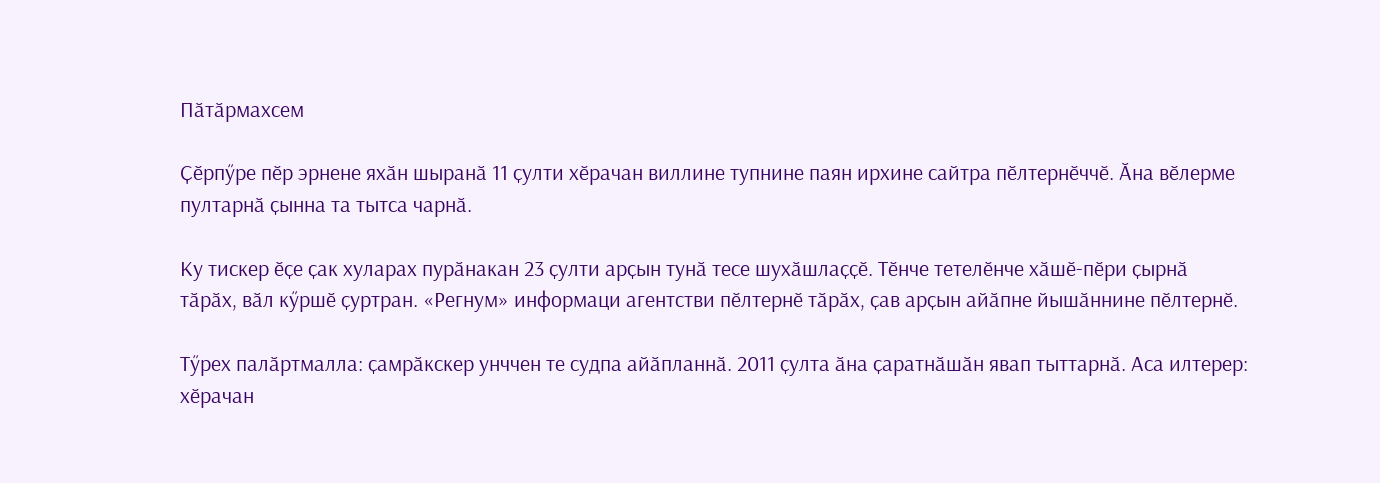Пӑтӑрмахсем

Ҫӗрпӳре пӗр эрнене яхӑн шыранӑ 11 ҫулти хӗрачан виллине тупнине паян ирхине сайтра пӗлтернӗччӗ. Ӑна вӗлерме пултарнӑ ҫынна та тытса чарнӑ.

Ку тискер ӗҫе ҫак хуларах пурӑнакан 23 ҫулти арҫын тунӑ тесе шухӑшлаҫҫӗ. Тӗнче тетелӗнче хӑшӗ-пӗри ҫырнӑ тӑрӑх, вӑл кӳршӗ ҫуртран. «Регнум» информаци агентстви пӗлтернӗ тӑрӑх, ҫав арҫын айӑпне йышӑннине пӗлтернӗ.

Тӳрех палӑртмалла: ҫамрӑкскер унччен те судпа айӑпланнӑ. 2011 ҫулта ӑна ҫаратнӑшӑн явап тыттарнӑ. Аса илтерер: хӗрачан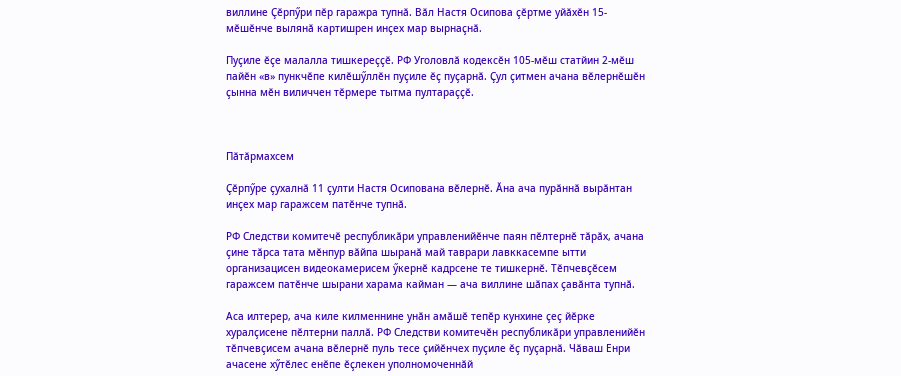виллине Ҫӗрпӳри пӗр гаражра тупнӑ. Вӑл Настя Осипова ҫӗртме уйӑхӗн 15-мӗшӗнче вылянӑ картишрен инҫех мар вырнаҫнӑ.

Пуҫиле ӗҫе малалла тишкереҫҫӗ. РФ Уголовлӑ кодексӗн 105-мӗш статйин 2-мӗш пайӗн «в» пункчӗпе килӗшӳллӗн пуҫиле ӗҫ пуҫарнӑ. Ҫул ҫитмен ачана вӗлернӗшӗн ҫынна мӗн виличчен тӗрмере тытма пултараҫҫӗ.



Пӑтӑрмахсем

Ҫӗрпӳре ҫухалнӑ 11 ҫулти Настя Осипована вӗлернӗ. Ӑна ача пурӑннӑ вырӑнтан инҫех мар гаражсем патӗнче тупнӑ.

РФ Следстви комитечӗ республикӑри управленийӗнче паян пӗлтернӗ тӑрӑх, ачана ҫине тӑрса тата мӗнпур вӑйпа шыранӑ май таврари лавккасемпе ытти организацисен видеокамерисем ӳкернӗ кадрсене те тишкернӗ. Тӗпчевҫӗсем гаражсем патӗнче шырани харама кайман — ача виллине шӑпах ҫавӑнта тупнӑ.

Аса илтерер, ача киле килменнине унӑн амӑшӗ тепӗр кунхине ҫеҫ йӗрке хуралҫисене пӗлтерни паллӑ. РФ Следстви комитечӗн республикӑри управленийӗн тӗпчевҫисем ачана вӗлернӗ пуль тесе ҫийӗнчех пуҫиле ӗҫ пуҫарнӑ. Чӑваш Енри ачасене хӳтӗлес енӗпе ӗҫлекен уполномоченнӑй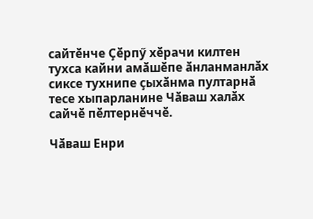сайтӗнче Ҫӗрпӳ хӗрачи килтен тухса кайни амӑшӗпе ӑнланманлӑх сиксе тухнипе ҫыхӑнма пултарнӑ тесе хыпарланине Чӑваш халӑх сайчӗ пӗлтернӗччӗ.

Чӑваш Енри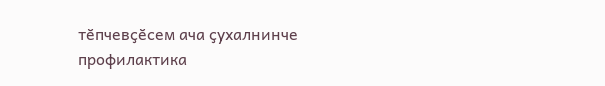тӗпчевҫӗсем ача ҫухалнинче профилактика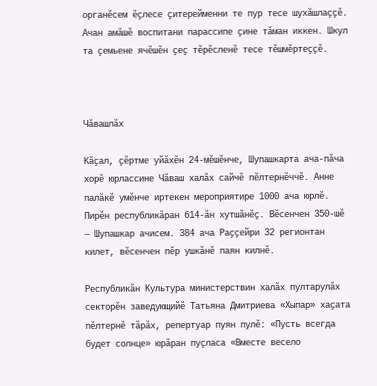органӗсем ӗҫлесе ҫитерейменни те пур тесе шухӑшлаҫҫӗ. Ачан амӑшӗ воспитани парассипе ҫине тӑман иккен. Шкул та ҫемьене ячӗшӗн ҫеҫ тӗрӗсленӗ тесе тӗшмӗртеҫҫӗ.



Чӑвашлӑх

Кӑҫал, ҫӗртме уйӑхӗн 24-мӗшӗнче, Шупашкарта ача-пӑча хорӗ юрлассине Чӑваш халӑх сайчӗ пӗлтернӗччӗ. Анне палӑкӗ умӗнче иртекен мероприятире 1000 ача юрлӗ. Пирӗн республикӑран 614-ӑн хутшӑнӗҫ. Вӗсенчен 350-шӗ — Шупашкар ачисем. 384 ача Раҫҫейри 32 регионтан килет, вӗсенчен пӗр ушкӑнӗ паян килнӗ.

Республикӑн Культура министерствин халӑх пултарулӑх секторӗн заведующийӗ Татьяна Дмитриева «Хыпар» хаҫата пӗлтернӗ тӑрӑх, репертуар пуян пулӗ: «Пусть всегда будет солнце» юрӑран пуҫласа «Вместе весело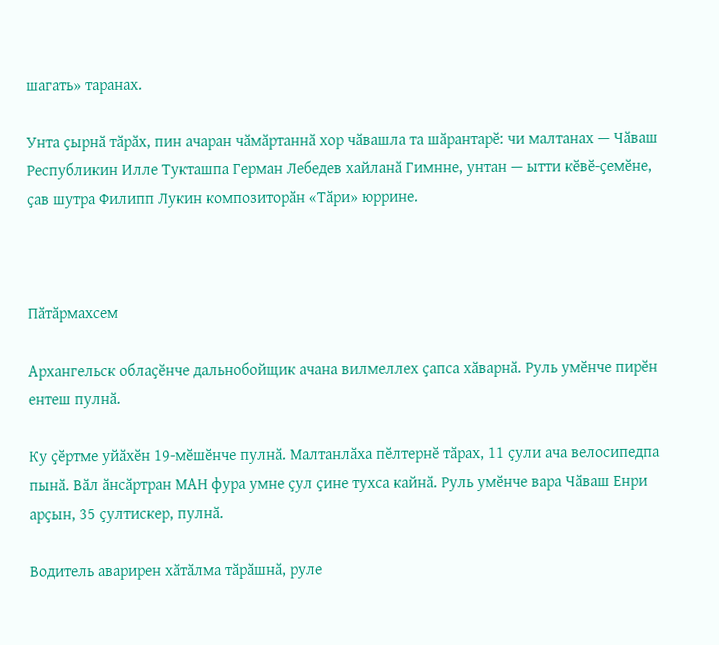шагать» таранах.

Унта ҫырнӑ тӑрӑх, пин ачаран чӑмӑртаннӑ хор чӑвашла та шӑрантарӗ: чи малтанах — Чӑваш Республикин Илле Тукташпа Герман Лебедев хайланӑ Гимнне, унтан — ытти кӗвӗ-ҫемӗне, ҫав шутра Филипп Лукин композиторӑн «Тӑри» юррине.



Пӑтӑрмахсем

Архангельск облаҫӗнче дальнобойщик ачана вилмеллех ҫапса хӑварнӑ. Руль умӗнче пирӗн ентеш пулнӑ.

Ку ҫӗртме уйӑхӗн 19-мӗшӗнче пулнӑ. Малтанлӑха пӗлтернӗ тӑрах, 11 ҫули ача велосипедпа пынӑ. Вӑл ӑнсӑртран МАН фура умне ҫул ҫине тухса кайнӑ. Руль умӗнче вара Чӑваш Енри арҫын, 35 ҫултискер, пулнӑ.

Водитель аварирен хӑтӑлма тӑрӑшнӑ, руле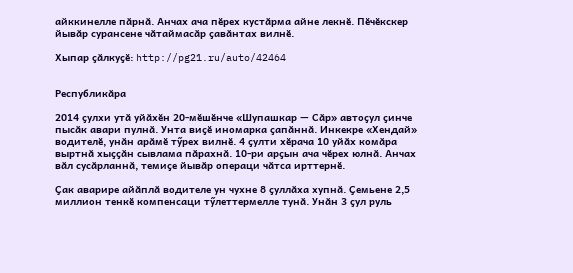айккинелле пӑрнӑ. Анчах ача пӗрех кустӑрма айне лекнӗ. Пӗчӗкскер йывӑр сурансене чӑтаймасӑр ҫавӑнтах вилнӗ.

Хыпар ҫӑлкуҫӗ: http://pg21.ru/auto/42464


Республикӑра

2014 ҫулхи утӑ уйӑхӗн 20-мӗшӗнче «Шупашкар — Сӑр» автоҫул ҫинче пысӑк авари пулнӑ. Унта виҫӗ иномарка ҫапӑннӑ. Инкекре «Хендай» водителӗ, унӑн арӑмӗ тӳрех вилнӗ. 4 ҫулти хӗрача 10 уйӑх комӑра выртнӑ хыҫҫӑн сывлама пӑрахнӑ. 10-ри арҫын ача чӗрех юлнӑ. Анчах вӑл сусӑрланнӑ, темиҫе йывӑр операци чӑтса ирттернӗ.

Ҫак аварире айӑплӑ водителе ун чухне 8 ҫуллӑха хупнӑ. Ҫемьене 2,5 миллион тенкӗ компенсаци тӳлеттермелле тунӑ. Унӑн 3 ҫул руль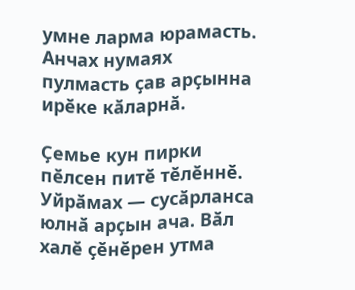умне ларма юрамасть. Анчах нумаях пулмасть ҫав арҫынна ирӗке кӑларнӑ.

Ҫемье кун пирки пӗлсен питӗ тӗлӗннӗ. Уйрӑмах — сусӑрланса юлнӑ арҫын ача. Вӑл халӗ ҫӗнӗрен утма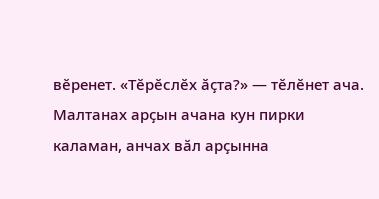вӗренет. «Тӗрӗслӗх ӑҫта?» — тӗлӗнет ача. Малтанах арҫын ачана кун пирки каламан, анчах вӑл арҫынна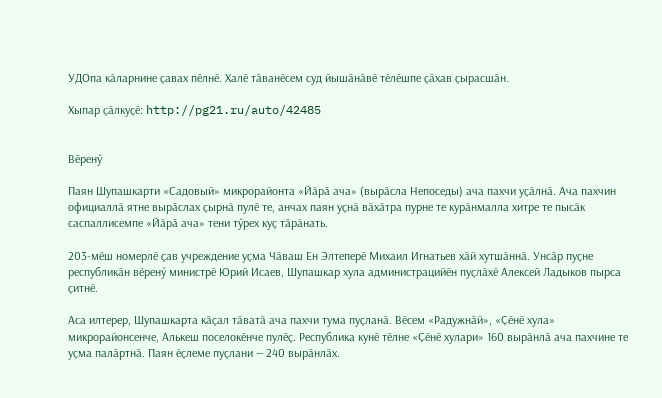УДОпа кӑларнине ҫавах пӗлнӗ. Халӗ тӑванӗсем суд йышӑнӑвӗ тӗлӗшпе ҫӑхав ҫырасшӑн.

Хыпар ҫӑлкуҫӗ: http://pg21.ru/auto/42485


Вӗренӳ

Паян Шупашкарти «Садовый» микрорайонта «Йӑрӑ ача» (вырӑсла Непоседы) ача пахчи уҫӑлнӑ. Ача пахчин официаллӑ ятне вырӑслах ҫырнӑ пулӗ те, анчах паян уҫнӑ вӑхӑтра пурне те курӑнмалла хитре те пысӑк саспаллисемпе «Йӑрӑ ача» тени тӳрех куҫ тӑрӑнать.

203-мӗш номерлӗ ҫав учреждение уҫма Чӑваш Ен Элтеперӗ Михаил Игнатьев хӑй хутшӑннӑ. Унсӑр пуҫне республикӑн вӗренӳ министрӗ Юрий Исаев, Шупашкар хула администрацийӗн пуҫлӑхӗ Алексей Ладыков пырса ҫитнӗ.

Аса илтерер, Шупашкарта кӑҫал тӑватӑ ача пахчи тума пуҫланӑ. Вӗсем «Радужнӑй», «Ҫӗнӗ хула» микрорайонсенче, Алькеш поселокӗнче пулӗҫ. Республика кунӗ тӗлне «Ҫӗнӗ хулари» 160 вырӑнлӑ ача пахчине те уҫма палӑртнӑ. Паян ӗҫлеме пуҫлани — 240 вырӑнлӑх.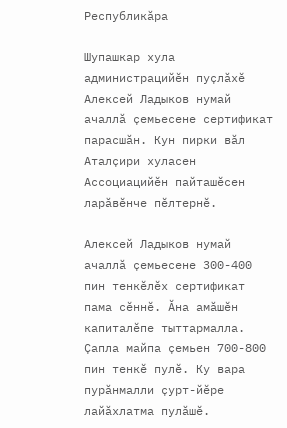Республикӑра

Шупашкар хула администрацийӗн пуҫлӑхӗ Алексей Ладыков нумай ачаллӑ ҫемьесене сертификат парасшӑн. Кун пирки вӑл Аталҫири хуласен Ассоциацийӗн пайташӗсен ларӑвӗнче пӗлтернӗ.

Алексей Ладыков нумай ачаллӑ ҫемьесене 300-400 пин тенкӗлӗх сертификат пама сӗннӗ. Ӑна амӑшӗн капиталӗпе тыттармалла. Ҫапла майпа ҫемьен 700-800 пин тенкӗ пулӗ. Ку вара пурӑнмалли ҫурт-йӗре лайӑхлатма пулӑшӗ.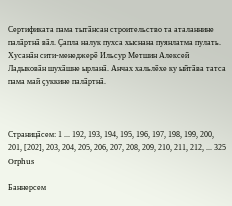Сертификата пама тытӑнсан строительство та аталаннине палӑртнӑ вӑл. Ҫапла налук пухса хыснана пуянлатма пулать. Хусанӑн сити-менеджерӗ Ильсур Метшин Алексей Ладыковӑн шухӑшне ырланӑ. Анчах хальлӗхе ку ыйтӑва татса пама май ҫуккине палӑртнӑ.



Страницӑсем: 1 ... 192, 193, 194, 195, 196, 197, 198, 199, 200, 201, [202], 203, 204, 205, 206, 207, 208, 209, 210, 211, 212, ... 325
Orphus

Баннерсем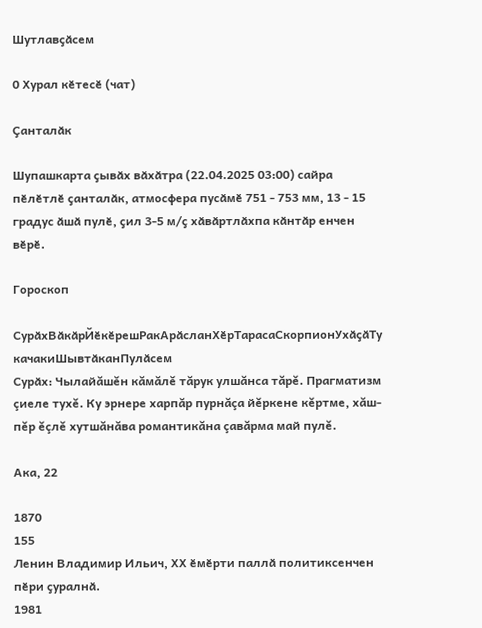Шутлавҫӑсем

0 Хурал кӗтесӗ (чат)

Ҫанталӑк

Шупашкарта ҫывӑх вӑхӑтра (22.04.2025 03:00) сайра пӗлӗтлӗ ҫанталӑк, атмосфера пусӑмӗ 751 - 753 мм, 13 - 15 градус ӑшӑ пулӗ, ҫил 3-5 м/ҫ хӑвӑртлӑхпа кӑнтӑр енчен вӗрӗ.

Гороскоп

СурӑхВӑкӑрЙӗкӗрешРакАрӑсланХӗрТарасаСкорпионУхӑҫӑТу качакиШывтӑканПулӑсем
Сурӑх: Чылайăшĕн кăмăлĕ тăрук улшăнса тăрĕ. Прагматизм çиеле тухĕ. Ку эрнере харпăр пурнăçа йĕркене кĕртме, хăш-пĕр ĕçлĕ хутшăнăва романтикăна çавăрма май пулĕ.

Ака, 22

1870
155
Ленин Владимир Ильич, ХХ ӗмӗрти паллӑ политиксенчен пӗри ҫуралнӑ.
1981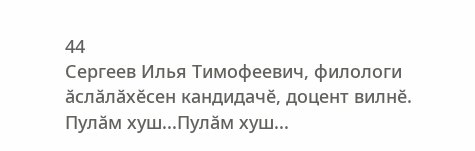44
Сергеев Илья Тимофеевич, филологи ӑслӑлӑхӗсен кандидачӗ, доцент вилнӗ.
Пулӑм хуш...Пулӑм хуш...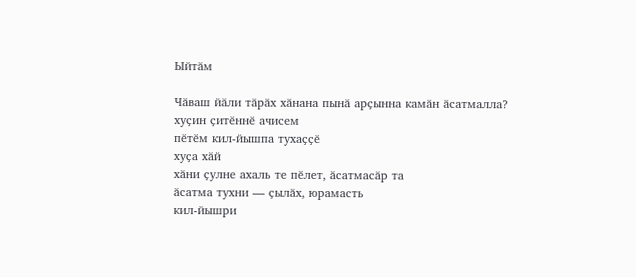Ыйтӑм

Чӑваш йӑли тӑрӑх хӑнана пынӑ арҫынна камӑн ӑсатмалла?
хуҫин ҫитӗннӗ ачисем
пӗтӗм кил-йышпа тухаҫҫӗ
хуҫа хӑй
хӑни ҫулне ахаль те пӗлет, ӑсатмасӑр та
ӑсатма тухни — ҫылӑх, юрамасть
кил-йышри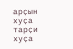арҫын
хуҫа тарҫи
хуҫа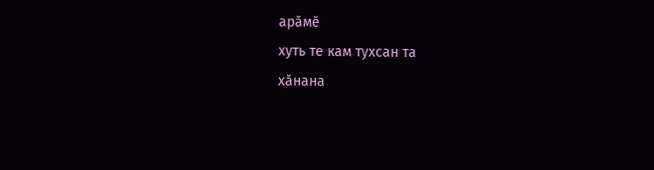арӑмӗ
хуть те кам тухсан та
хӑнана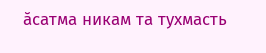ӑсатма никам та тухмасть